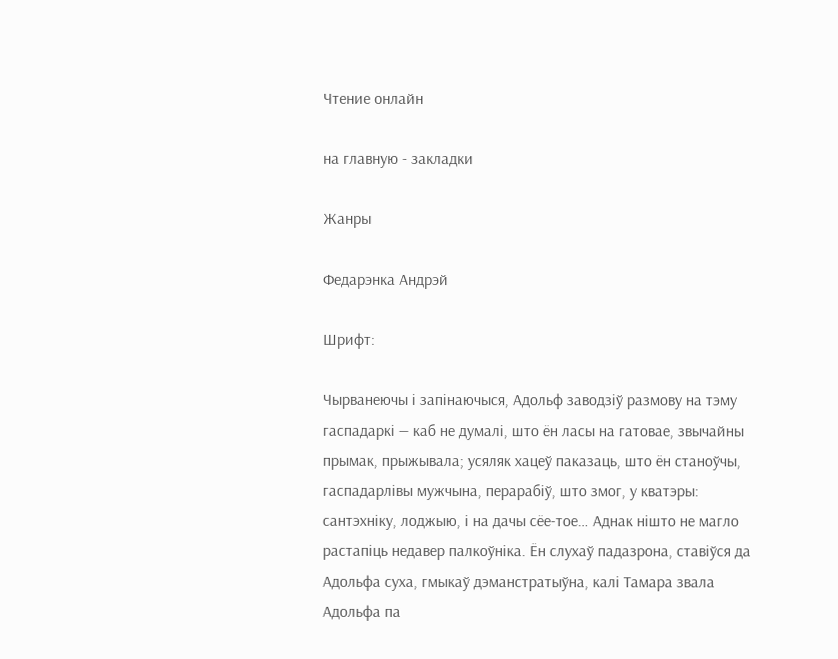Чтение онлайн

на главную - закладки

Жанры

Федарэнка Андрэй

Шрифт:

Чырванеючы і запінаючыся, Адольф заводзіў размову на тэму гаспадаркі — каб не думалі, што ён ласы на гатовае, звычайны прымак, прыжывала; усяляк хацеў паказаць, што ён станоўчы, гаспадарлівы мужчына, перарабіў, што змог, у кватэры: сантэхніку, лоджыю, і на дачы сёе-тое… Аднак нішто не магло растапіць недавер палкоўніка. Ён слухаў падазрона, ставіўся да Адольфа суха, гмыкаў дэманстратыўна, калі Тамара звала Адольфа па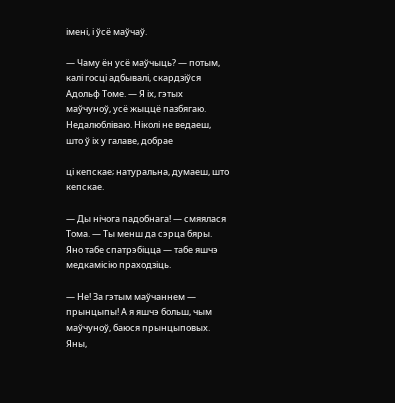імені, і ўсё маўчаў.

— Чаму ён усё маўчыць? — потым, калі госці адбывалі, скардзіўся Адольф Томе. — Я іх, гэтых маўчуноў, усё жыццё пазбягаю. Недалюбліваю. Ніколі не ведаеш, што ў іх у галаве, добрае

ці кепскае; натуральна, думаеш, што кепскае.

— Ды нічога падобнага! — смяялася Тома. — Ты менш да сэрца бяры. Яно табе спатрэбіцца — табе яшчэ медкамісію праходзіць.

— Не! За гэтым маўчаннем — прынцыпы! А я яшчэ больш, чым маўчуноў, баюся прынцыповых. Яны,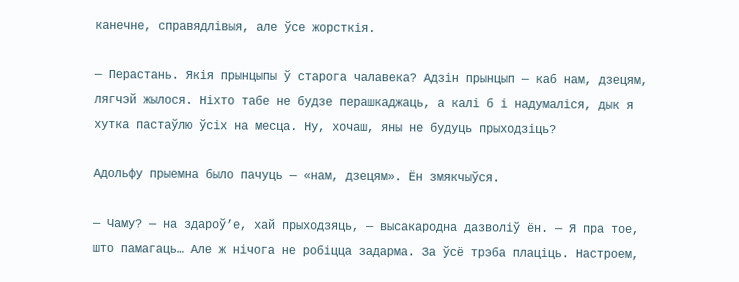канечне, справядлівыя, але ўсе жорсткія.

— Перастань. Якія прынцыпы ў старога чалавека? Адзін прынцып — каб нам, дзецям, лягчэй жылося. Ніхто табе не будзе перашкаджаць, а калі б і надумаліся, дык я хутка пастаўлю ўсіх на месца. Ну, хочаш, яны не будуць прыходзіць?

Адольфу прыемна было пачуць — «нам, дзецям». Ён змякчыўся.

— Чаму? — на здароў’е, хай прыходзяць, — высакародна дазволіў ён. — Я пра тое, што памагаць… Але ж нічога не робіцца задарма. За ўсё трэба плаціць. Настроем,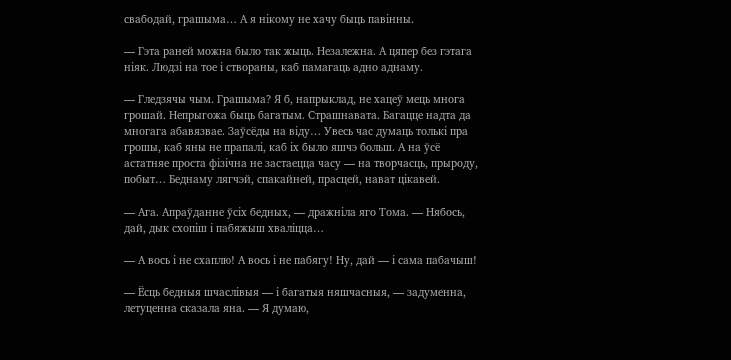свабодай, грашыма… А я нікому не хачу быць павінны.

— Гэта раней можна было так жыць. Незалежна. А цяпер без гэтага ніяк. Людзі на тое і створаны, каб памагаць адно аднаму.

— Гледзячы чым. Грашыма? Я б, напрыклад, не хацеў мець многа грошай. Непрыгожа быць багатым. Страшнавата. Багацце надта да многага абавязвае. Заўсёды на віду… Увесь час думаць толькі пра грошы, каб яны не прапалі, каб іх было яшчэ больш. А на ўсё астатняе проста фізічна не застаецца часу — на творчасць, прыроду, побыт… Беднаму лягчэй, спакайней, прасцей, нават цікавей.

— Ага. Апраўданне ўсіх бедных, — дражніла яго Тома. — Нябось, дай, дык схопіш і пабяжыш хваліцца…

— А вось і не схаплю! А вось і не пабягу! Ну, дай — і сама пабачыш!

— Ёсць бедныя шчаслівыя — і багатыя няшчасныя, — задуменна, летуценна сказала яна. — Я думаю,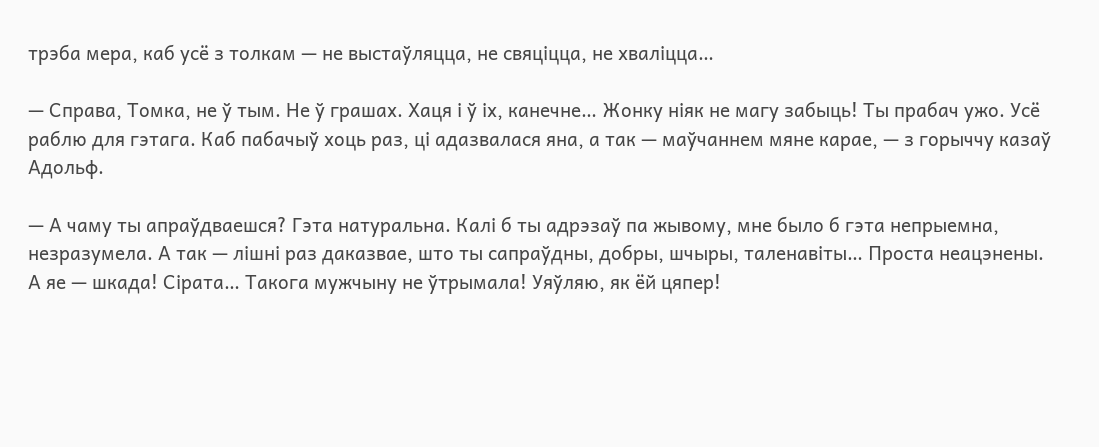трэба мера, каб усё з толкам — не выстаўляцца, не свяціцца, не хваліцца…

— Справа, Томка, не ў тым. Не ў грашах. Хаця і ў іх, канечне… Жонку ніяк не магу забыць! Ты прабач ужо. Усё раблю для гэтага. Каб пабачыў хоць раз, ці адазвалася яна, а так — маўчаннем мяне карае, — з горыччу казаў Адольф.

— А чаму ты апраўдваешся? Гэта натуральна. Калі б ты адрэзаў па жывому, мне было б гэта непрыемна, незразумела. А так — лішні раз даказвае, што ты сапраўдны, добры, шчыры, таленавіты… Проста неацэнены. А яе — шкада! Сірата… Такога мужчыну не ўтрымала! Уяўляю, як ёй цяпер!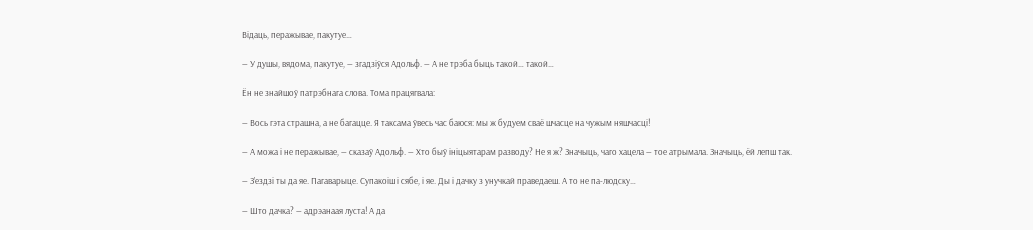Відаць, перажывае, пакутуе…

— У душы, вядома, пакутуе, — згадзіўся Адольф. — А не трэба быць такой… такой…

Ён не знайшоў патрэбнага слова. Тома працягвала:

— Вось гэта страшна, а не багацце. Я таксама ўвесь час баюся: мы ж будуем сваё шчасце на чужым няшчасці!

— А можа і не перажывае, — сказаў Адольф. — Хто быў ініцыятарам разводу? Не я ж? Значыць, чаго хацела — тое атрымала. Значыць, ёй лепш так.

— З’ездзі ты да яе. Пагаварыце. Супакоіш і сябе, і яе. Ды і дачку з унучкай праведаеш. А то не па-людску…

— Што дачка? — адрэанаая луста! А да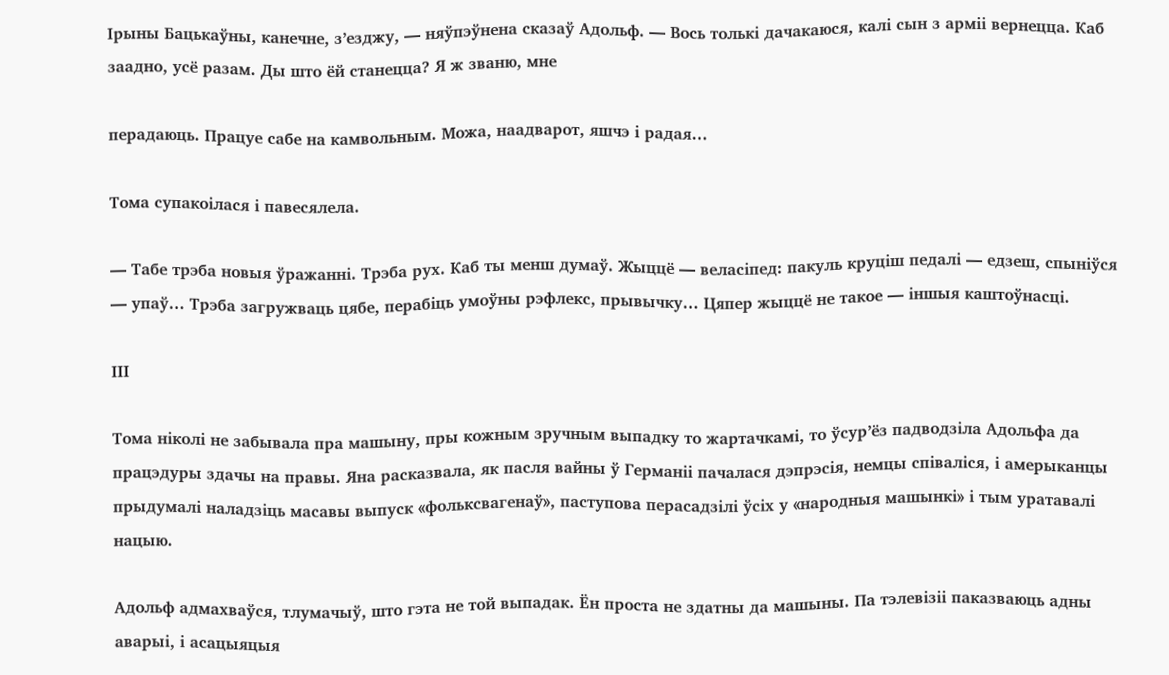Ірыны Бацькаўны, канечне, з’езджу, — няўпэўнена сказаў Адольф. — Вось толькі дачакаюся, калі сын з арміі вернецца. Каб заадно, усё разам. Ды што ёй станецца? Я ж званю, мне

перадаюць. Працуе сабе на камвольным. Можа, наадварот, яшчэ і радая…

Тома супакоілася і павесялела.

— Табе трэба новыя ўражанні. Трэба рух. Каб ты менш думаў. Жыццё — веласіпед: пакуль круціш педалі — едзеш, спыніўся — упаў… Трэба загружваць цябе, перабіць умоўны рэфлекс, прывычку… Цяпер жыццё не такое — іншыя каштоўнасці.

ІІІ

Тома ніколі не забывала пра машыну, пры кожным зручным выпадку то жартачкамі, то ўсур’ёз падводзіла Адольфа да працэдуры здачы на правы. Яна расказвала, як пасля вайны ў Германіі пачалася дэпрэсія, немцы співаліся, і амерыканцы прыдумалі наладзіць масавы выпуск «фольксвагенаў», паступова перасадзілі ўсіх у «народныя машынкі» і тым уратавалі нацыю.

Адольф адмахваўся, тлумачыў, што гэта не той выпадак. Ён проста не здатны да машыны. Па тэлевізіі паказваюць адны аварыі, і асацыяцыя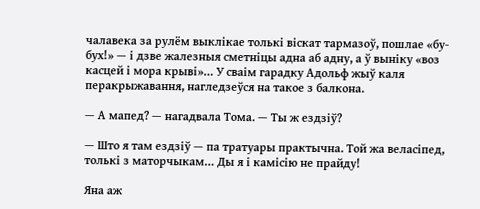чалавека за рулём выклікае толькі віскат тармазоў, пошлае «бу-бух!» — і дзве жалезныя сметніцы адна аб адну, а ў выніку «воз касцей і мора крыві»… У сваім гарадку Адольф жыў каля перакрыжавання, нагледзеўся на такое з балкона.

— А мапед? — нагадвала Тома. — Ты ж ездзіў?

— Што я там ездзіў — па тратуары практычна. Той жа веласіпед, толькі з маторчыкам… Ды я і камісію не прайду!

Яна аж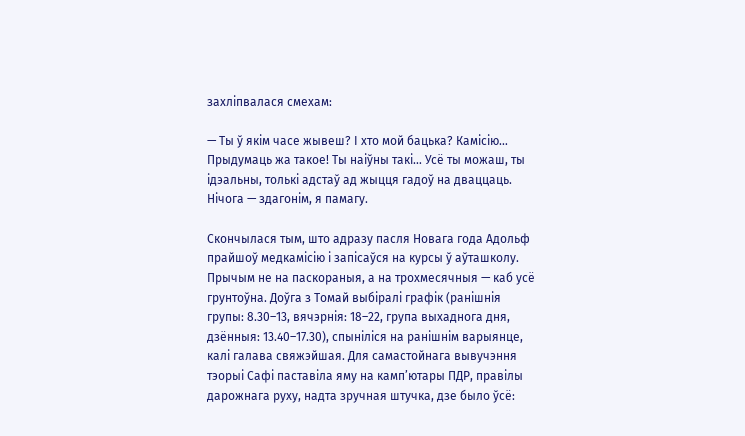захліпвалася смехам:

— Ты ў якім часе жывеш? І хто мой бацька? Камісію… Прыдумаць жа такое! Ты наіўны такі… Усё ты можаш, ты ідэальны, толькі адстаў ад жыцця гадоў на дваццаць. Нічога — здагонім, я памагу.

Скончылася тым, што адразу пасля Новага года Адольф прайшоў медкамісію і запісаўся на курсы ў аўташколу. Прычым не на паскораныя, а на трохмесячныя — каб усё грунтоўна. Доўга з Томай выбіралі графік (ранішнія групы: 8.30–13, вячэрнія: 18–22, група выхаднога дня, дзённыя: 13.40–17.30), спыніліся на ранішнім варыянце, калі галава свяжэйшая. Для самастойнага вывучэння тэорыі Сафі паставіла яму на камп’ютары ПДР, правілы дарожнага руху, надта зручная штучка, дзе было ўсё: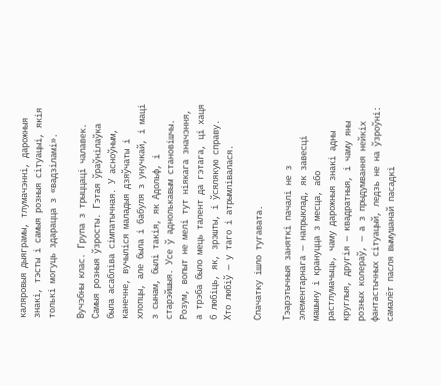каляровыя дыяграмы, тлумачэнні, дарожныя знакі, тэсты і самыя розныя сітуацыі, якія толькі могуць здарацца з «вадзіламі».

Вучэбны клас. Група з трыццаці чалавек. Самыя розныя ўзросты. Гэтая ўраўнілаўка была асабліва сімпатычная. У асноўным, канечне, вучыліся маладыя дзяўчаты і хлопцы, але была і бабуля з унучкай, і маці з сынам, былі такія, як Адольф, і старэйшыя. Усе ў аднолькавым становішчы. Розум, вопыт не мелі тут ніякага значэння, а трэба было мець талент да гэтага, ці хаця б любіць, як, зрэшты, і ўсялякую справу. Хто любіў — у таго і атрымлівалася.

Спачатку ішло тугавата.

Тэарэтычныя заняткі пачалі не з элементарнага — напрыклад, як завесці машыну і крануцца з месца, або растлумачыць, чаму дарожныя знакі адны круглыя, другія — квадратныя, і чаму яны розных колераў, — а з прыдумвання нейкіх фантастычных сітуацый, ледзь не на ўзроўні: самалёт пасля вымушанай пасадкі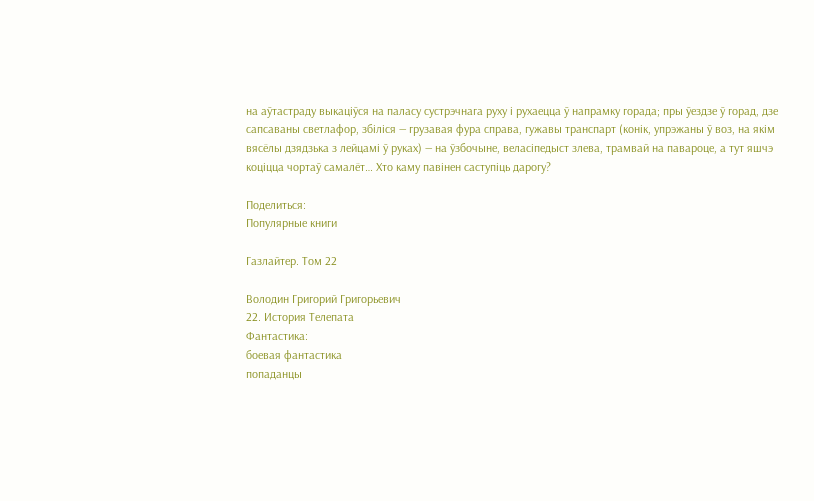на аўтастраду выкаціўся на паласу сустрэчнага руху і рухаецца ў напрамку горада; пры ўездзе ў горад, дзе сапсаваны светлафор, збіліся — грузавая фура справа, гужавы транспарт (конік, упрэжаны ў воз, на якім вясёлы дзядзька з лейцамі ў руках) — на ўзбочыне, веласіпедыст злева, трамвай на павароце, а тут яшчэ коціцца чортаў самалёт… Хто каму павінен саступіць дарогу?

Поделиться:
Популярные книги

Газлайтер. Том 22

Володин Григорий Григорьевич
22. История Телепата
Фантастика:
боевая фантастика
попаданцы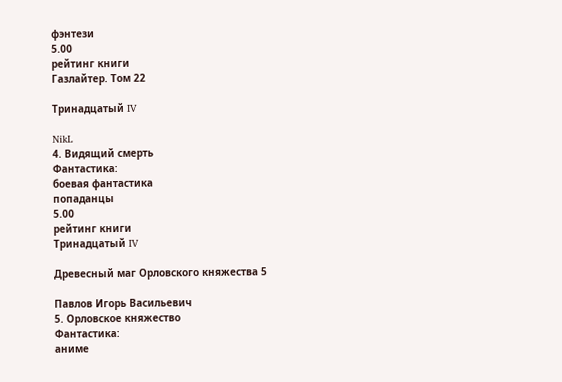фэнтези
5.00
рейтинг книги
Газлайтер. Том 22

Тринадцатый IV

NikL
4. Видящий смерть
Фантастика:
боевая фантастика
попаданцы
5.00
рейтинг книги
Тринадцатый IV

Древесный маг Орловского княжества 5

Павлов Игорь Васильевич
5. Орловское княжество
Фантастика:
аниме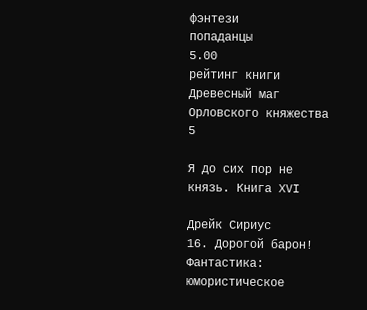фэнтези
попаданцы
5.00
рейтинг книги
Древесный маг Орловского княжества 5

Я до сих пор не князь. Книга XVI

Дрейк Сириус
16. Дорогой барон!
Фантастика:
юмористическое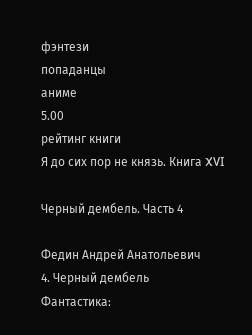фэнтези
попаданцы
аниме
5.00
рейтинг книги
Я до сих пор не князь. Книга XVI

Черный дембель. Часть 4

Федин Андрей Анатольевич
4. Черный дембель
Фантастика: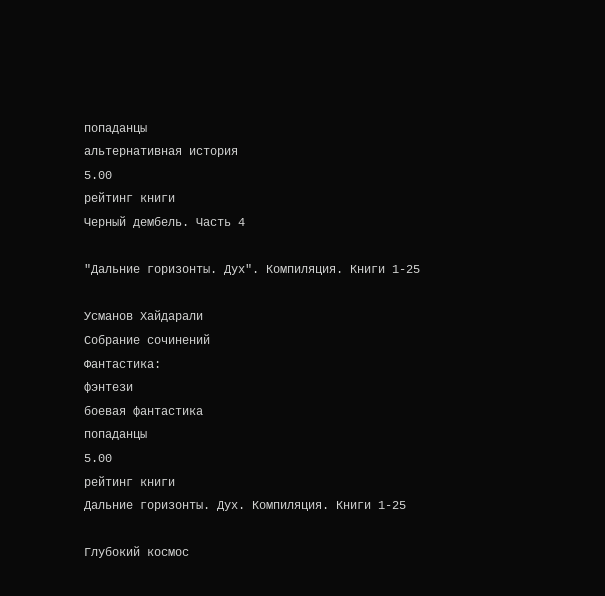попаданцы
альтернативная история
5.00
рейтинг книги
Черный дембель. Часть 4

"Дальние горизонты. Дух". Компиляция. Книги 1-25

Усманов Хайдарали
Собрание сочинений
Фантастика:
фэнтези
боевая фантастика
попаданцы
5.00
рейтинг книги
Дальние горизонты. Дух. Компиляция. Книги 1-25

Глубокий космос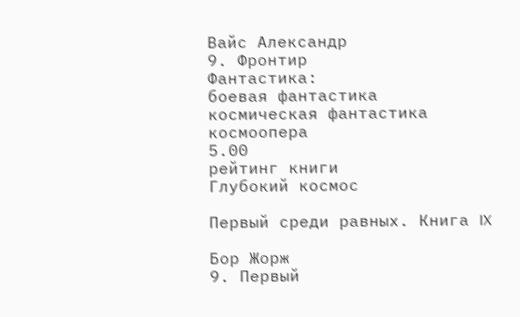Вайс Александр
9. Фронтир
Фантастика:
боевая фантастика
космическая фантастика
космоопера
5.00
рейтинг книги
Глубокий космос

Первый среди равных. Книга IX

Бор Жорж
9. Первый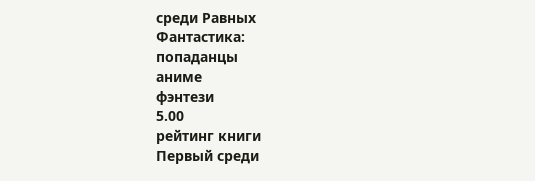среди Равных
Фантастика:
попаданцы
аниме
фэнтези
5.00
рейтинг книги
Первый среди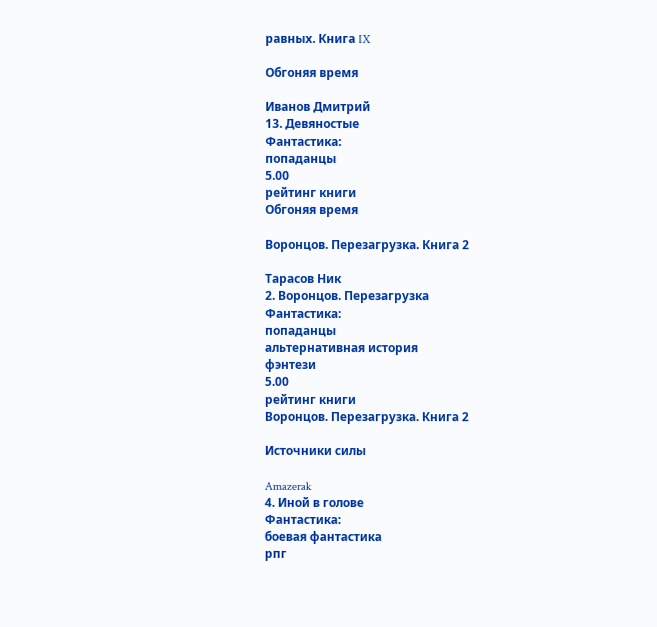равных. Книга IX

Обгоняя время

Иванов Дмитрий
13. Девяностые
Фантастика:
попаданцы
5.00
рейтинг книги
Обгоняя время

Воронцов. Перезагрузка. Книга 2

Тарасов Ник
2. Воронцов. Перезагрузка
Фантастика:
попаданцы
альтернативная история
фэнтези
5.00
рейтинг книги
Воронцов. Перезагрузка. Книга 2

Источники силы

Amazerak
4. Иной в голове
Фантастика:
боевая фантастика
рпг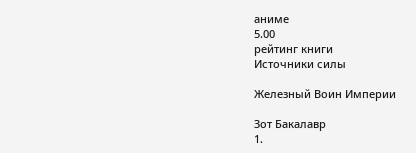аниме
5.00
рейтинг книги
Источники силы

Железный Воин Империи

Зот Бакалавр
1.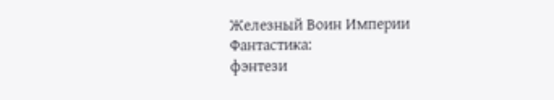Железный Воин Империи
Фантастика:
фэнтези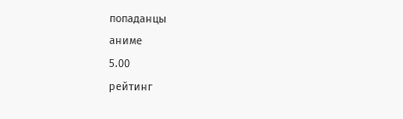попаданцы
аниме
5.00
рейтинг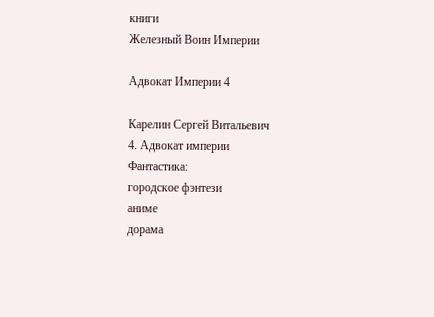книги
Железный Воин Империи

Адвокат Империи 4

Карелин Сергей Витальевич
4. Адвокат империи
Фантастика:
городское фэнтези
аниме
дорама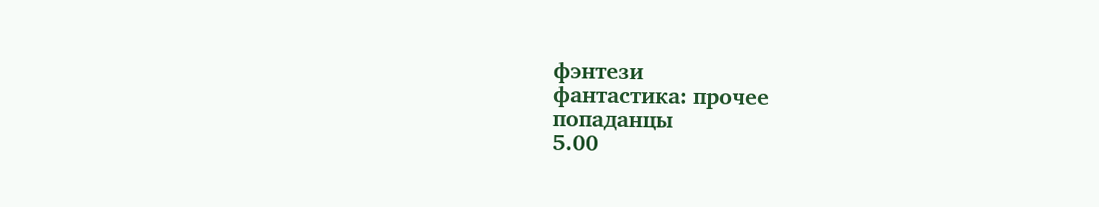фэнтези
фантастика: прочее
попаданцы
5.00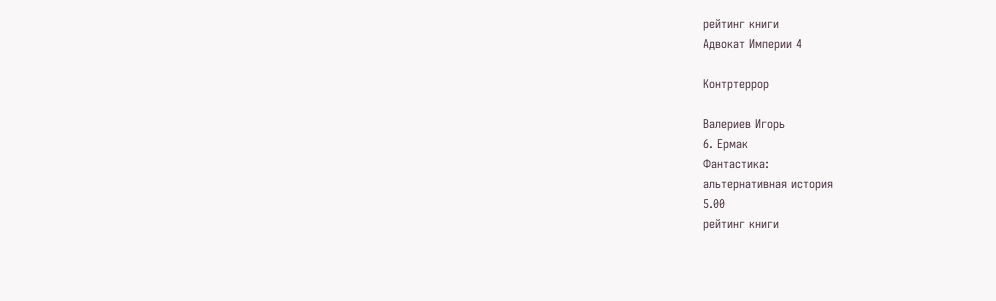рейтинг книги
Адвокат Империи 4

Контртеррор

Валериев Игорь
6. Ермак
Фантастика:
альтернативная история
5.00
рейтинг книги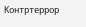Контртеррор